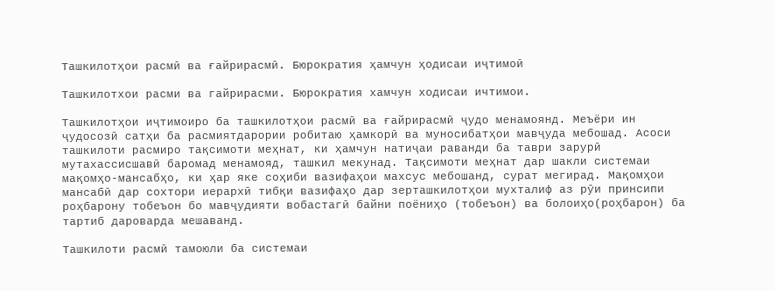Ташкилотҳои расмӣ ва ғайрирасмӣ. Бюрократия ҳамчун ҳодисаи иҷтимоӣ

Ташкилотхои расми ва гайрирасми. Бюрократия хамчун ходисаи ичтимои.

Ташкилотҳои иҷтимоиро ба ташкилотҳои расмӣ ва ғайрирасмӣ ҷудо менамоянд. Меъёри ин ҷудосозӣ сатҳи ба расмиятдарории робитаю ҳамкорӣ ва муносибатҳои мавҷуда мебошад. Асоси ташкилоти расмиро тақсимоти меҳнат, ки ҳамчун натиҷаи раванди ба таври зарурӣ мутахассисшавӣ баромад менамояд, ташкил мекунад. Тақсимоти меҳнат дар шакли системаи мақомҳо-мансабҳо, ки ҳар яке соҳиби вазифаҳои махсус мебошанд, сурат мегирад. Мақомҳои мансабӣ дар сохтори иерархӣ тибқи вазифаҳо дар зерташкилотҳои мухталиф аз рӯи принсипи роҳбарону тобеъон бо мавҷудияти вобастагӣ байни поёниҳо (тобеъон) ва болоиҳо(роҳбарон) ба тартиб дароварда мешаванд.

Ташкилоти расмӣ тамоюли ба системаи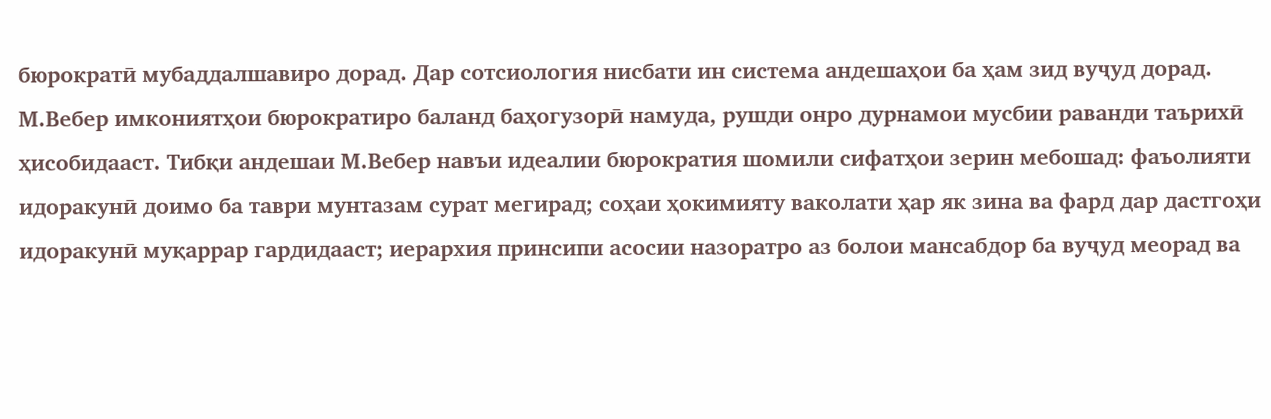бюрократӣ мубаддалшавиро дорад. Дар сотсиология нисбати ин система андешаҳои ба ҳам зид вуҷуд дорад. М.Вебер имкониятҳои бюрократиро баланд баҳогузорӣ намуда, рушди онро дурнамои мусбии раванди таърихӣ ҳисобидааст. Тибқи андешаи М.Вебер навъи идеалии бюрократия шомили сифатҳои зерин мебошад: фаъолияти идоракунӣ доимо ба таври мунтазам сурат мегирад; соҳаи ҳокимияту ваколати ҳар як зина ва фард дар дастгоҳи идоракунӣ муқаррар гардидааст; иерархия принсипи асосии назоратро аз болои мансабдор ба вуҷуд меорад ва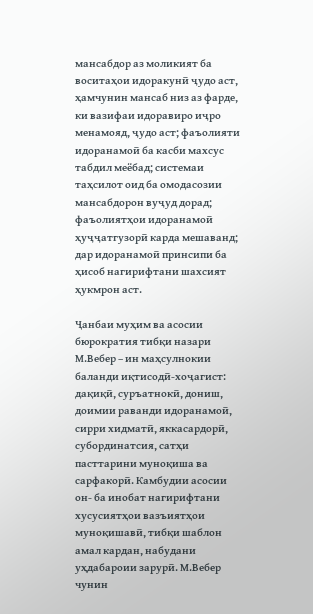мансабдор аз моликият ба воситаҳои идоракунӣ ҷудо аст, ҳамчунин мансаб низ аз фарде, ки вазифаи идоравиро иҷро менамояд, ҷудо аст; фаъолияти идоранамоӣ ба касби махсус табдил меёбад; системаи таҳсилот оид ба омодасозии мансабдорон вуҷуд дорад; фаъолиятҳои идоранамоӣ ҳуҷҷатгузорӣ карда мешаванд; дар идоранамоӣ принсипи ба ҳисоб нагирифтани шахсият ҳукмрон аст.

Ҷанбаи муҳим ва асосии бюрократия тибқи назари М.Вебер – ин маҳсулнокии баланди иқтисодӣ-хоҷагист: дақиқӣ, суръатнокӣ, дониш, доимии раванди идоранамоӣ, сирри хидматӣ, яккасардорӣ, субординатсия, сатҳи пасттарини муноқиша ва сарфакорӣ. Камбудии асосии он- ба инобат нагирифтани хусусиятҳои вазъиятҳои муноқишавӣ, тибқи шаблон амал кардан, набудани уҳдабароии зарурӣ. М.Вебер чунин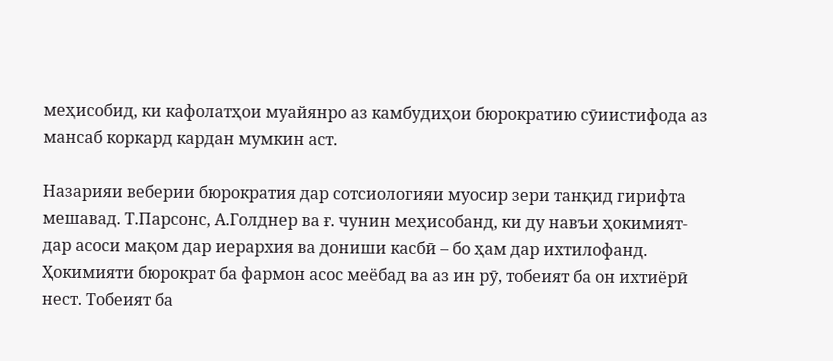меҳисобид, ки кафолатҳои муайянро аз камбудиҳои бюрократию сӯиистифода аз мансаб коркард кардан мумкин аст.

Назарияи веберии бюрократия дар сотсиологияи муосир зери танқид гирифта мешавад. Т.Парсонс, А.Голднер ва ғ. чунин меҳисобанд, ки ду навъи ҳокимият- дар асоси мақом дар иерархия ва дониши касбӣ – бо ҳам дар ихтилофанд. Ҳокимияти бюрократ ба фармон асос меёбад ва аз ин рӯ, тобеият ба он ихтиёрӣ нест. Тобеият ба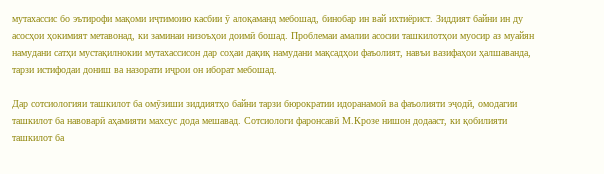мутахассис бо эътирофи мақоми иҷтимоию касбии ӯ алоқаманд мебошад, бинобар ин вай ихтиёрист. Зиддият байни ин ду асосҳои ҳокимият метавонад, ки заминаи низоъҳои доимӣ бошад. Проблемаи амалии асосии ташкилотҳои муосир аз муайян намудани сатҳи мустақилнокии мутахассисон дар соҳаи дақиқ намудани мақсадҳои фаъолият, навъи вазифаҳои ҳалшаванда, тарзи истифодаи дониш ва назорати иҷрои он иборат мебошад.

Дар сотсиологияи ташкилот ба омӯзиши зиддиятҳо байни тарзи бюрократии идоранамоӣ ва фаъолияти эҷодӣ, омодагии ташкилот ба навоварӣ аҳамияти махсус дода мешавад. Сотсиологи фаронсавӣ М.Крозе нишон додааст, ки қобилияти ташкилот ба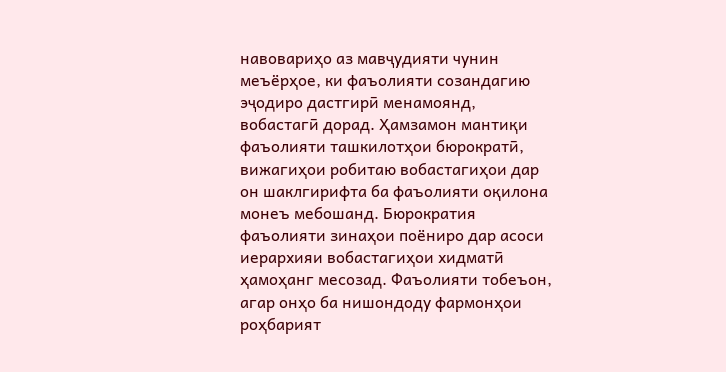навовариҳо аз мавҷудияти чунин меъёрҳое, ки фаъолияти созандагию эҷодиро дастгирӣ менамоянд, вобастагӣ дорад. Ҳамзамон мантиқи фаъолияти ташкилотҳои бюрократӣ, вижагиҳои робитаю вобастагиҳои дар он шаклгирифта ба фаъолияти оқилона монеъ мебошанд. Бюрократия фаъолияти зинаҳои поёниро дар асоси иерархияи вобастагиҳои хидматӣ ҳамоҳанг месозад. Фаъолияти тобеъон, агар онҳо ба нишондоду фармонҳои роҳбарият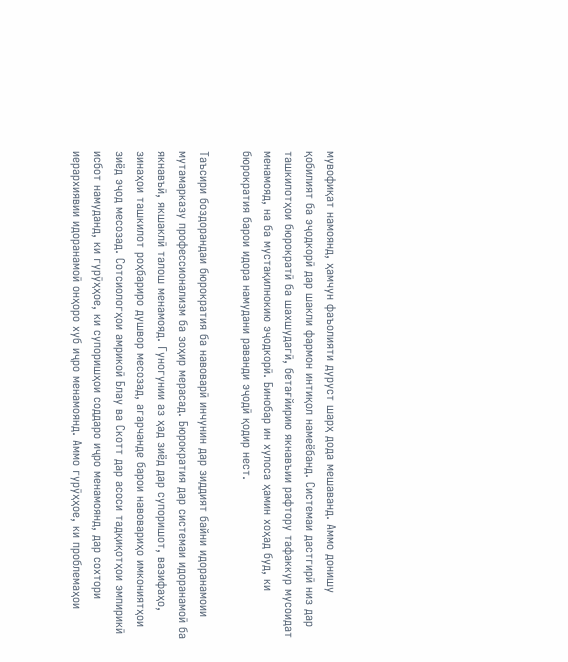мувофиқат намоянд, ҳамчун фаъолияти дуруст шарҳ дода мешаванд. Аммо донишу қобилият ба эҷодкорӣ дар шакли фармон интиқол намеёбанд. Системаи дастгирӣ низ дар ташкилотҳои бюрократӣ ба шахшудагӣ, бетағйирию якнавъии рафтору тафаккур мусоидат менамояд, на ба мустақилнокию эҷодкорӣ. Бинобар ин хулоса ҳамин хоҳад буд, ки бюрократия барои идора намудани раванди эҷодӣ қодир нест.

Таъсири боздорандаи бюрократия ба навоварӣ инчунин дар зиддият байни идоранамоии мутамарказу профессионализм ба зоҳир мерасад. Бюрократия дар системаи идоранамоӣ ба якнавъӣ, якшаклӣ талош менамояд. Гуногунии аз ҳад зиёд дар супоришот, вазифаҳо, зинаҳои ташкилот роҳбариро душвор месозад, агарчанде барои навовариҳо имкониятҳои зиёд эҷод месозад. Сотсиологҳои амрикоӣ Блау ва Скотт дар асоси тадқиқотҳои эмпирикӣ исбот намуданд, ки гурӯҳҳое, ки супоришҳои соддаро иҷро менамоянд, дар сохтори иерархиявии идоранамоӣ онҳоро хуб иҷро менамоянд. Аммо гурӯҳҳое, ки проблемаҳои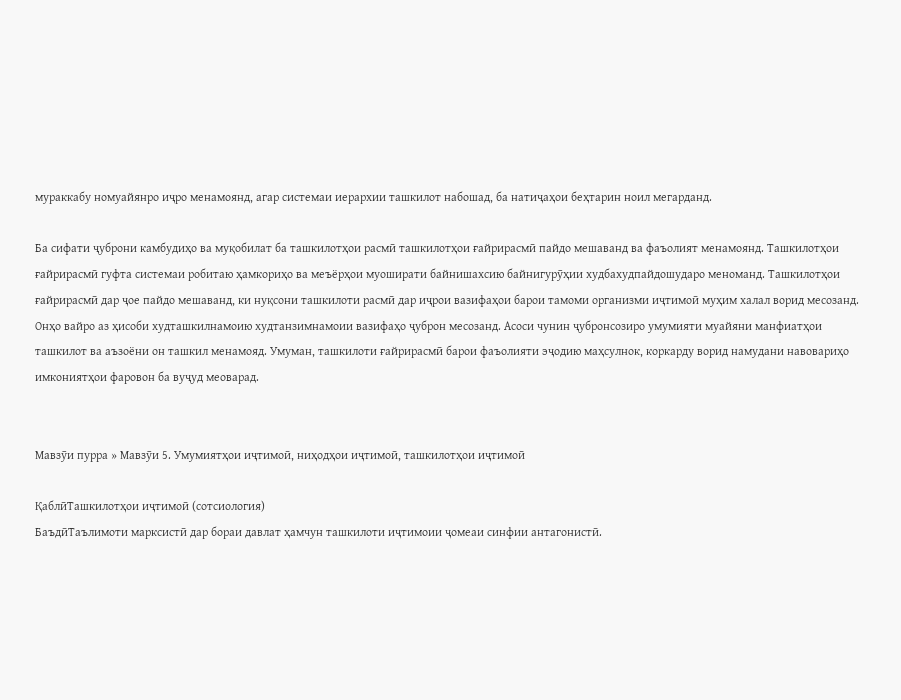мураккабу номуайянро иҷро менамоянд, агар системаи иерархии ташкилот набошад, ба натиҷаҳои беҳтарин ноил мегарданд.

Ба сифати ҷуброни камбудиҳо ва муқобилат ба ташкилотҳои расмӣ ташкилотҳои ғайрирасмӣ пайдо мешаванд ва фаъолият менамоянд. Ташкилотҳои ғайрирасмӣ гуфта системаи робитаю ҳамкориҳо ва меъёрҳои муоширати байнишахсию байнигурӯҳии худбахудпайдошударо меноманд. Ташкилотҳои ғайрирасмӣ дар ҷое пайдо мешаванд, ки нуқсони ташкилоти расмӣ дар иҷрои вазифаҳои барои тамоми организми иҷтимоӣ муҳим халал ворид месозанд. Онҳо вайро аз ҳисоби худташкилнамоию худтанзимнамоии вазифаҳо ҷуброн месозанд. Асоси чунин ҷубронсозиро умумияти муайяни манфиатҳои ташкилот ва аъзоёни он ташкил менамояд. Умуман, ташкилоти ғайрирасмӣ барои фаъолияти эҷодию маҳсулнок, коркарду ворид намудани навовариҳо имкониятҳои фаровон ба вуҷуд меоварад.


Мавзӯи пурра » Мавзӯи 5. Умумиятҳои иҷтимоӣ, ниҳодҳои иҷтимоӣ, ташкилотҳои иҷтимоӣ

ҚаблӣТашкилотҳои иҷтимоӣ (сотсиология)
БаъдӣТаълимоти марксистӣ дар бораи давлат ҳамчун ташкилоти иҷтимоии ҷомеаи синфии антагонистӣ.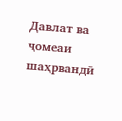Давлат ва ҷомеаи шаҳрвандӣ